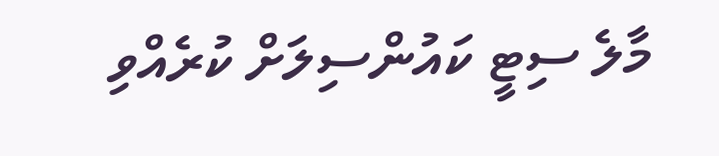މާލެ ސިޓީ ކައުންސިލަށް ކުރެއްވި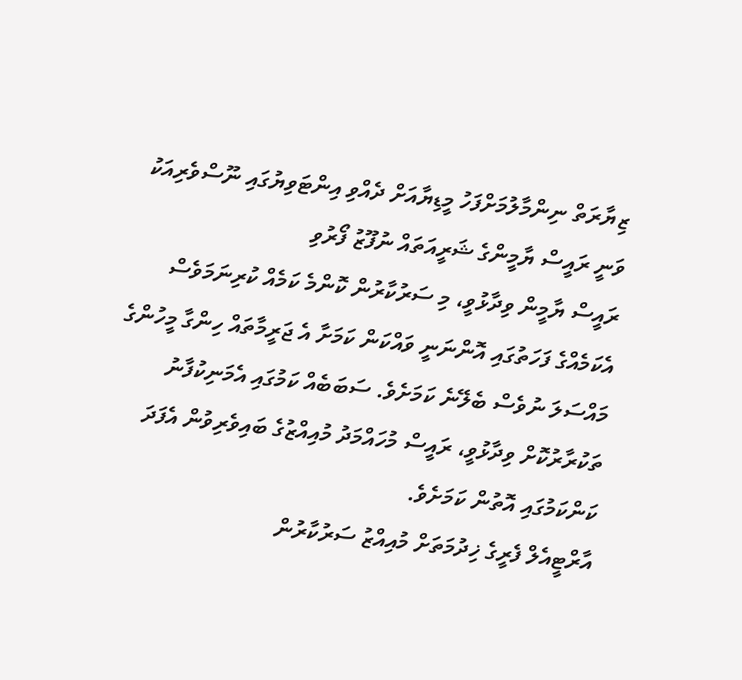ޒިޔާރަތް ނިންމާލުމަށްފަހު މީޑިޔާއަށް ދެއްވި އިންޓަވިޔުގައި ނޫސްވެރިއަކު ވަނީ ރައީސް ޔާމީންގެ ޝަރީއަތައް ނުފޫޒު ފޯރުވި
ރައީސް ޔާމީން ވިދާޅުވީ، މި ސަރުކާރުން ކޮންމެ ކަމެއް ކުރިނަމަވެސް އެކަމެއްގެ ފަހަތުގައި އޮންނަނީ ވައްކަން ކަމަށާ އެ ޖަރީމާތައް ހިންގާ މީހުންގެ މައްސަލަ ނުވެސް ބެލޭނެ ކަމަށެވެ. ސަބަބެއް ކަމުގައި އެމަނިކުފާނު ތަކުރާރުކޮށް ވިދާޅުވީ، ރައީސް މުހައްމަދު މުއިއްޒުގެ ބައިވެރިވުން އެފަދަ ކަންކަމުގައި އޮތުން ކަމަށެވެ.
އާރްޓީއެލް ފެރީގެ ޚިދުމަތަށް މުއިއްޒު ސަރުކާރުން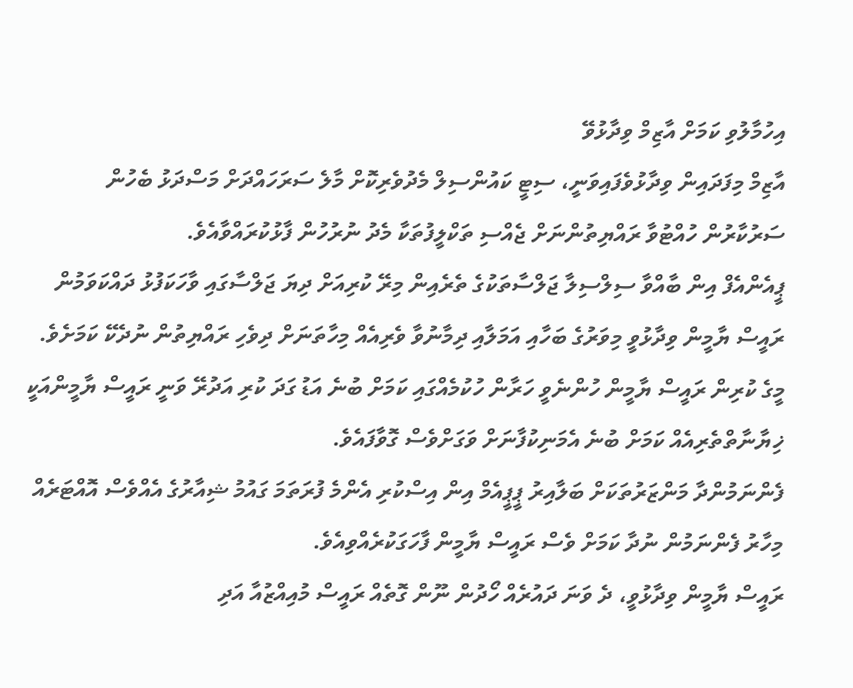އިހުމާލުވި ކަމަށް އާޒިމް ވިދާޅުވޭ
އާޒިމް މިފަދައިން ވިދާޅުވެފައިވަނީ، ސިޓީ ކައުންސިލް މެދުވެރިކޮށް މާލެ ސަރަހައްދަށް މަސްދަޅު ބެހުން ސަރުކާރުން ހުއްޓުވާ ރައްޔިތުންނަށް ޖެއްސި ތަކްލީފުތަކާ މެދު ނުރުހުން ފާޅުކުރައްވާއެވެ.
ޕީއެންއެފް އިން ބާއްވާ ސިލްސިލާ ޖަލްސާތަކުގެ ތެރެއިން މިރޭ ކުރިއަށް ދިޔަ ޖަލްސާގައި ވާހަކަފުޅު ދައްކަވަމުން ރައީސް ޔާމީން ވިދާޅުވީ މިވަރުގެ ބަހާއި އަމަލާއި ދިމާނުވާ ވެރިއެއް މިހާތަނަށް ދިވެހި ރައްޔިތުން ނުދެކޭ ކަމަށެވެ.
މީގެ ކުރިން ރައީސް ޔާމީން ހުންނެވީ ހަރާން ހުކުމެއްގައި ކަމަށް ބުނެ އަޑު ގަދަ ކުރި އަދުރޭ ވަނީ ރައީސް ޔާމީންއަކީ ޚިޔާނާތްތެރިއެއް ކަމަށް ބުނެ އެމަނިކުފާނަށް ވަގަށްވެސް ގޮވާފައެވެ.
ފެންނަމުންދާ މަންޒަރުތަކަށް ބަލާއިރު ޕީޕީއެމް އިން އިސްކުރި އެންމެ ފުރަތަމަ ގައުމު ޝިއާރުގެ އެއްވެސް އޮއްޓަރެއް މިހާރު ފެންނަމުން ނުދާ ކަމަށް ވެސް ރައީސް ޔާމީން ފާހަގަކުރެއްވިއެވެ.
ރައީސް ޔާމީން ވިދާޅުވީ، ދެ ވަނަ ދައުރެއް ހޯދުން ނޫން ގޮތެއް ރައީސް މުއިއްޒުއާ އަދި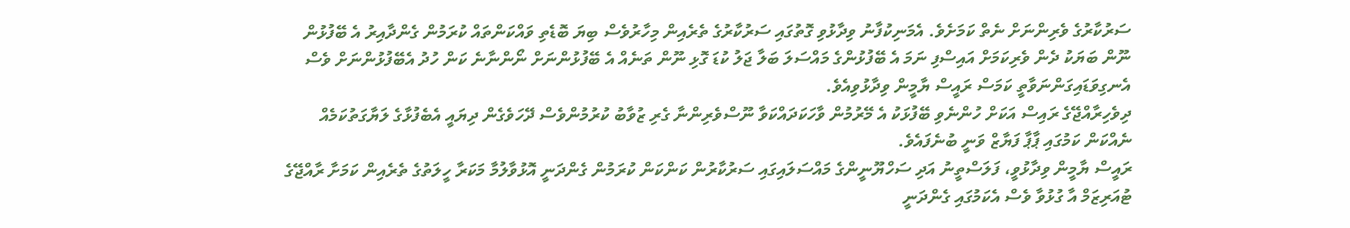ސަރުކާރުގެ ވެރިންނަށް ނެތް ކަމަށެވެ. އެމަނިކުފާނު ވިދާޅުވި ގޮތުގައި ސަރުކާރުގެ ތެރެއިން މިހާރުވެސް ބިޔަ ބޮޑެތި ވައްކަންތައް ކުރަމުން ގެންދާއިރު އެ ބޭފުޅުން ނޫން ބަޔަކު ދެން ވެރިކަމަށް އައިސްފި ނަމަ އެ ބޭފުޅުންގެ މައްސަލަ ބަލާ ޖަލު ކުޑަ ގޮޅި ނޫން ތަނެއް އެ ބޭފުޅުންނަށް ނޯންނާނެ ކަން ހުދު އެބޭފުޅުންނަށް ވެސް އެނގިވަޑައިގަންނަވާތީ ކަމަސް ރައީސް ޔާމީން ވިދާޅުވިއެވެ.
ދިވެހިރާއްޖޭގެ ރައިސް އަކަށް ހުންނެވި ބޭފުޅަކު އެ މޭރުމުން ވާހަކަދައްކަވާ ނޫސްވެރިންނާ ގެރި ޒުވާބު ކުރުމުންވެސް ދޭހަވެގެން ދިޔައީ އެބެފުޅާގެ ލަޔާގަތުކަމެއް ނެއްކަން ކަމުގައި ޕާޕާ ފަޔާޒް ވަނީ ބުނެފައެވެ.
ރައީސް ޔާމީން ވިދާޅުވީ، ފަލަސްތީނު އަދި ސަހްޔޫނީންގެ މައްސަލައިގައި ސަރުކާރުން ކަންކަން ކުރަމުން ގެންދަނީ އޮޅުވާލުމާ މަކަރާ ހީލަތުގެ ތެރެއިން ކަމަށާ ރާއްޖޭގެ ޓުއަރިޒަމް އާ ގުޅުވާ ވެސް އެކަމުގައި ގެންދަނީ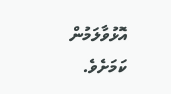އޮޅުވާލަމުން ކަމަށެވެ.